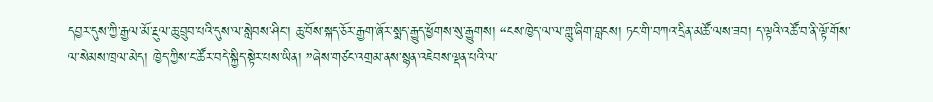དབྱར་དུས་ཀྱི་རྒྱལ་མོ་རྔུལ་ཆུ་བྲུབ་པའི་དུས་ལ་སླེབས་ཤིང་། ཆུ་བོས་སྐད་ཅོར་རྒྱག་ཞོར་སྨད་རྒྱུད་ཕྱོགས་སུ་རྒྱུགས། “ངས་ཁྱེད་ལ་ལ་གླུ་ཞིག་བླངས། ཏང་གི་བཀའ་དྲིན་མཚོ་ལས་ཟབ། ད་ལྟའི་འཚོ་བ་ནི་ལྟོ་གོས་ལ་སེམས་ཁྲལ་མེད། ཁྱེད་ཀྱིས་ང་ཚོར་བདེ་སྐྱིད་སྟེར་པས་ཡིན། ”ཞེས་གཙང་འགྲམ་ནས་སྙན་འཇེབས་ལྡན་པའི་ལ་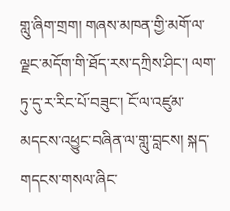གླུ་ཞིག་གྲག། གཞས་མཁན་གྱི་མགོ་ལ་ལྗང་མདོག་གི་ཐོད་རས་དཀྲིས་ཤིང་། ལག་ཏུ་དུ་ར་རིང་པོ་བཟུང་། ངོ་ལ་འཛུམ་མདངས་འཕྱུང་བཞིན་ལ་གླུ་བླངས། སྐད་གདངས་གསལ་ཞིང་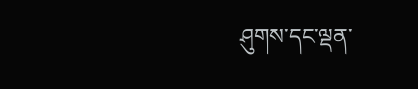ཤུགས་དང་ལྡན་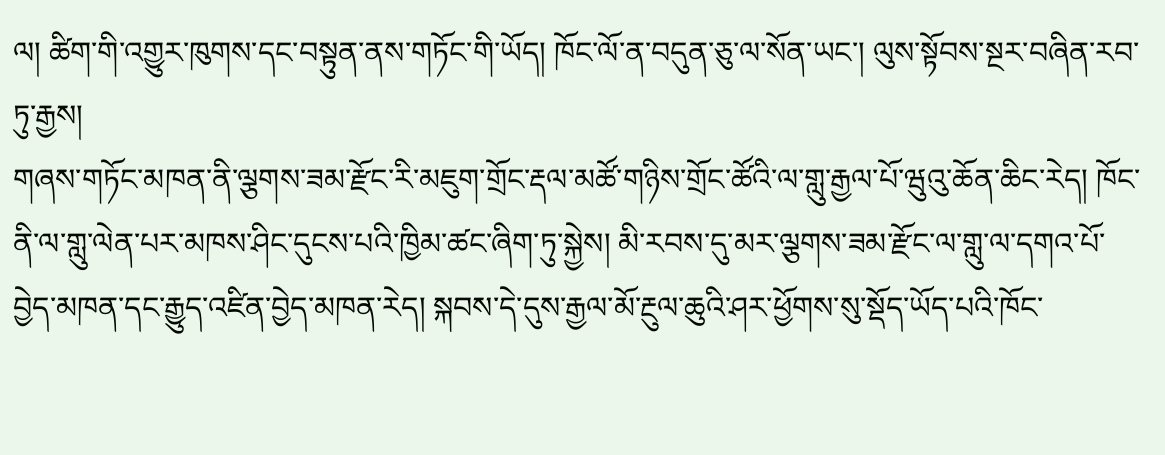ལ། ཚིག་གི་འགྱུར་ཁུགས་དང་བསྟུན་ནས་གཏོང་གི་ཡོད། ཁོང་ལོ་ན་བདུན་ཅུ་ལ་སོན་ཡང་། ལུས་སྟོབས་སྔར་བཞིན་རབ་ཏུ་རྒྱས།
གཞས་གཏོང་མཁན་ནི་ལྕགས་ཟམ་རྫོང་རི་མཇུག་གྲོང་རྡལ་མཚོ་གཉིས་གྲོང་ཚོའི་ལ་གླུ་རྒྱལ་པོ་ཝུའུ་ཆོན་ཆིང་རེད། ཁོང་ནི་ལ་གླུ་ལེན་པར་མཁས་ཤིང་དུངས་པའི་ཁྱིམ་ཚང་ཞིག་ཏུ་སྐྱེས། མི་རབས་དུ་མར་ལྕགས་ཟམ་རྫོང་ལ་གླུ་ལ་དགའ་པོ་བྱེད་མཁན་དང་རྒྱུད་འཛིན་བྱེད་མཁན་རེད། སྐབས་དེ་དུས་རྒྱལ་མོ་རྔུལ་ཆུའི་ཤར་ཕྱོགས་སུ་སྡོད་ཡོད་པའི་ཁོང་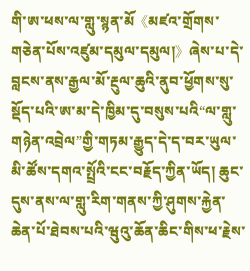གི་ཨ་ཕས་ལ་གླུ་སྙན་མོ《མཛའ་གྲོགས་གཅེན་པོས་འཛུམ་དམུལ་དམུལ།》ཞེས་པ་དེ་བླངས་ནས་རྒྱལ་མོ་རྔུལ་ཆུའི་ནུབ་ཕྱོགས་སུ་སྡོད་པའི་ཨ་མ་དེ་ཁྱིམ་དུ་བསུས་པའི“ལ་གླུ་གཉེན་འབྲེལ”གྱི་གཏམ་རྒྱུད་དེ་ད་བར་ཡུལ་མི་ཚོས་དགའ་སྤྲོའི་ངང་བརྗོད་ཀྱིན་ཡོད། ཆུང་དུས་ནས་ལ་གླུ་རིག་གནས་ཀྱི་ཤུགས་རྐྱེན་ཆེན་པོ་ཐེབས་པའི་ཝུའུ་ཆོན་ཆིང་གིས་ཕ་རྗེས་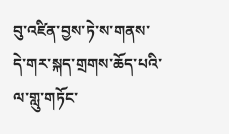བུ་འཛིན་བྱས་ཏེ་ས་གནས་དེ་གར་སྐད་གྲགས་ཆོད་པའི་ལ་གླུ་གཏོང་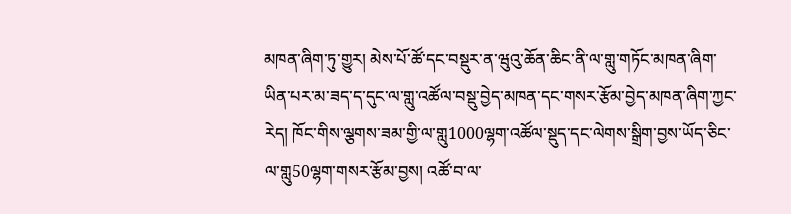མཁན་ཞིག་ཏུ་གྱུར། མེས་པོ་ཚོ་དང་བསྡུར་ན་ཝུའུ་ཆོན་ཆིང་ནི་ལ་གླུ་གཏོང་མཁན་ཞིག་ཡིན་པར་མ་ཟད་ད་དུང་ལ་གླུ་འཚོལ་བསྡུ་བྱེད་མཁན་དང་གསར་རྩོམ་བྱེད་མཁན་ཞིག་ཀྱང་རེད། ཁོང་གིས་ལྕགས་ཟམ་གྱི་ལ་གླུ1000ལྷག་འཚོལ་སྡུད་དང་ལེགས་སྒྲིག་བྱས་ཡོད་ཅིང་ལ་གླུ50ལྷག་གསར་རྩོམ་བྱས། འཚོ་བ་ལ་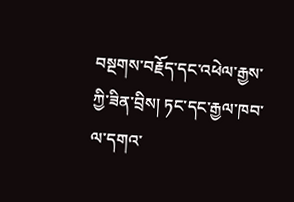བསྔགས་བརྗོད་དང་འཕེལ་རྒྱས་ཀྱི་ཟིན་བྲིས། ཏང་དང་རྒྱལ་ཁབ་ལ་དགའ་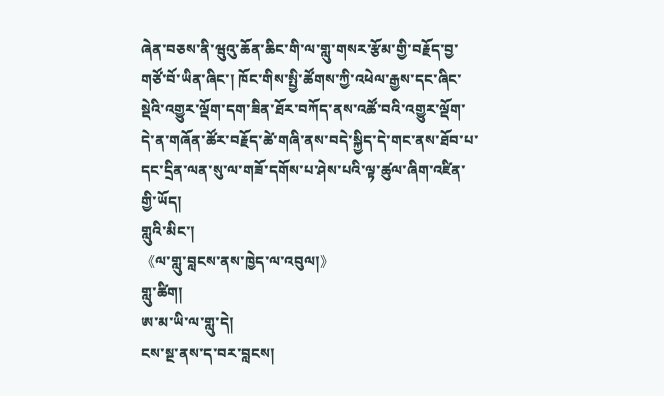ཞེན་བཅས་ནི་ཝུའུ་ཆོན་ཆིང་གི་ལ་གླུ་གསར་རྩོམ་གྱི་བརྗོད་བྱ་གཙོ་བོ་ཡིན་ཞིང་། ཁོང་གིས་སྤྱི་ཚོགས་ཀྱི་འཕེལ་རྒྱས་དང་ཞིང་སྡེའི་འགྱུར་ལྡོག་དག་ཟིན་ཐོར་བཀོད་ནས་འཚོ་བའི་འགྱུར་ལྡོག་དེ་ན་གཞོན་ཚོར་བརྗོད་ཚེ་གཞི་ནས་བདེ་སྐྱིད་དེ་གང་ནས་ཐོབ་པ་དང་དྲིན་ལན་སུ་ལ་གཟོ་དགོས་པ་ཤེས་པའི་ལྟ་ཚུལ་ཞིག་འཛིན་གྱི་ཡོད།
གླུའི་མིང་།
《ལ་གླུ་བླངས་ནས་ཁྱེད་ལ་འབུལ།》
གླུ་ཚིག།
ཨ་མ་ཡི་ལ་གླུ་དེ།
ངས་སྔ་ནས་ད་བར་བླངས།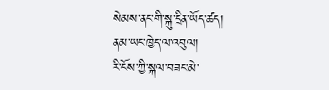སེམས་ནང་གི་སྐུ་དྲིན་ཡོད་ཚད།
ནམ་ཡང་ཁྱེད་ལ་འབུལ།
རི་ངོས་ཀྱི་སྐལ་བཟང་མེ་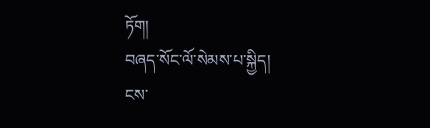ཏོག།
བཞད་སོང་ལོ་སེམས་པ་སྐྱིད།
ངས་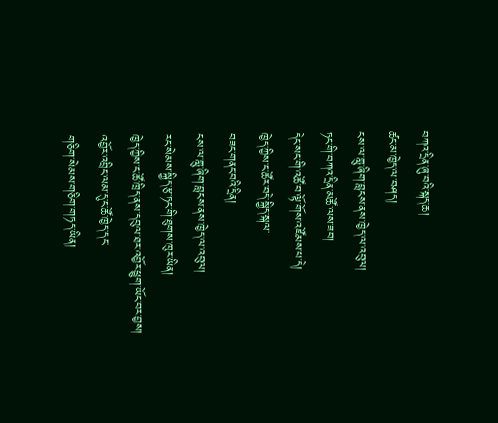བཀའ་དྲིན་ཞུ་བའི་སྐད་ཆ།
ཚང་མ་ཁྱེད་ལ་བཤད།
ངས་ལ་གླུ་ཞིག་བླངས་ནས་ཁྱེད་ལ་འབུལ།
ཏང་གི་བཀའ་དྲིན་མཚོ་ལས་ཟབ།
དེང་སང་གི་འཚོ་བ་ལྟོ་གོས་འཛོམས་པ་དེ།
ཁྱེད་ཀྱིས་ང་ཚོར་བདེ་སྐྱིད་སྐལ་
བཟང་གནང་བའི་དྲིན།
ངས་ལ་གླུ་ཞིག་བླངས་ནས་ཁྱེད་ལ་འབུལ།
རང་སེམས་སྐྱིད་རྩ་ཏང་གི་ཐུགས་ཁུར་ཡིན།
ཁྱེད་ཀྱིས་ང་ཚོ་ཁྲིད་ནས་དབུལ་ཐར་འབྱོར་ཕྱུག་ཡོང་བར་བྱས།
འབྱོར་འབྲིང་ལམ་དུ་ང་ཚོ་ཁྱེད་དང་
གཅིག་སེམས་གཅིག་གཏད་ཡིན།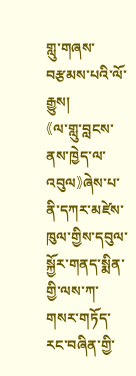གླུ་གཞས་བརྩམས་པའི་ལོ་རྒྱུས།
《ལ་གླུ་བླངས་ནས་ཁྱེད་ལ་འབུལ》ཞེས་པ་ནི་དཀར་མཛེས་ཁུལ་གྱིས་དབུལ་སྐྱོར་གནད་སྨིན་གྱི་ལས་ཀ་གསར་གཏོད་རང་བཞིན་གྱི་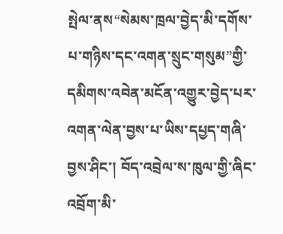སྤེལ་ནས“སེམས་ཁྲལ་བྱེད་མི་དགོས་པ་གཉིས་དང་འགན་སྲུང་གསུམ”གྱི་དམིགས་འབེན་མངོན་འགྱུར་བྱེད་པར་འགན་ལེན་བྱས་པ་ཡིས་དཔྱད་གཞི་བྱས་ཤིང་། བོད་འབྲེལ་ས་ཁུལ་གྱི་ཞིང་འབྲོག་མི་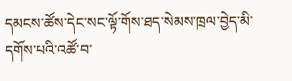དམངས་ཚོས་དེང་སང་ལྟོ་གོས་ཐད་སེམས་ཁྲལ་བྱེད་མི་དགོས་པའི་འཚོ་བ་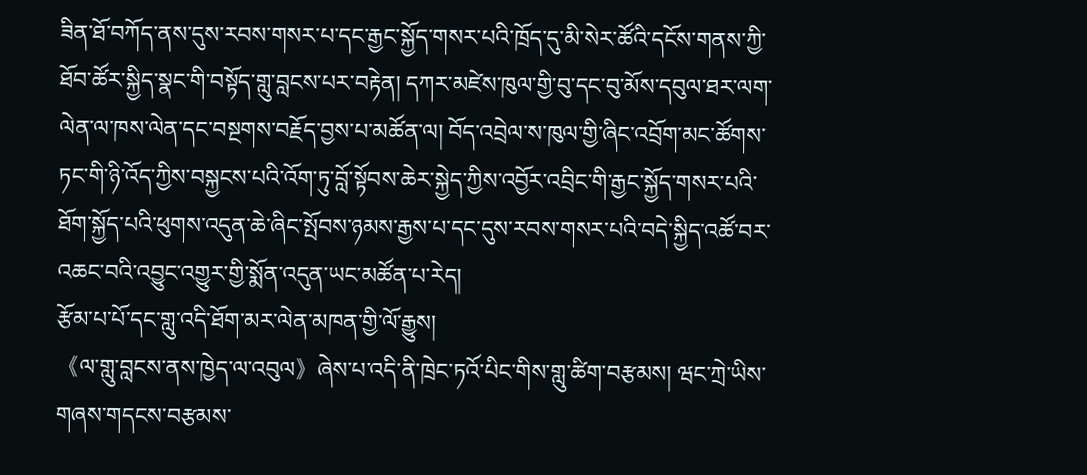ཟིན་ཐོ་བཀོད་ནས་དུས་རབས་གསར་པ་དང་རྒྱང་སྐྱོད་གསར་པའི་ཁྲོད་དུ་མི་སེར་ཚོའི་དངོས་གནས་ཀྱི་ཐོབ་ཚོར་སྐྱིད་སྣང་གི་བསྟོད་གླུ་བླངས་པར་བརྟེན། དཀར་མཛེས་ཁུལ་གྱི་བུ་དང་བུ་མོས་དབུལ་ཐར་ལག་ལེན་ལ་ཁས་ལེན་དང་བསྔགས་བརྗོད་བྱས་པ་མཚོན་ལ། བོད་འབྲེལ་ས་ཁུལ་གྱི་ཞིང་འབྲོག་མང་ཚོགས་ཏང་གི་ཉི་འོད་ཀྱིས་བསྐྱངས་པའི་འོག་ཏུ་བློ་སྟོབས་ཆེར་སྐྱེད་ཀྱིས་འབྱོར་འབྲིང་གི་རྒྱང་སྐྱོད་གསར་པའི་ཐོག་སྐྱོད་པའི་ཕུགས་འདུན་ཆེ་ཞིང་སྤོབས་ཉམས་རྒྱས་པ་དང་དུས་རབས་གསར་པའི་བདེ་སྐྱིད་འཚོ་བར་འཆང་བའི་འབྱུང་འགྱུར་གྱི་སྨོན་འདུན་ཡང་མཚོན་པ་རེད།
རྩོམ་པ་པོ་དང་གླུ་འདི་ཐོག་མར་ལེན་མཁན་གྱི་ལོ་རྒྱུས།
《ལ་གླུ་བླངས་ནས་ཁྱེད་ལ་འབུལ》ཞེས་པ་འདི་ནི་ཁྲེང་ཏའོ་པིང་གིས་གླུ་ཚིག་བརྩམས། ཝང་ཀྲེ་ཡིས་གཞས་གདངས་བརྩམས་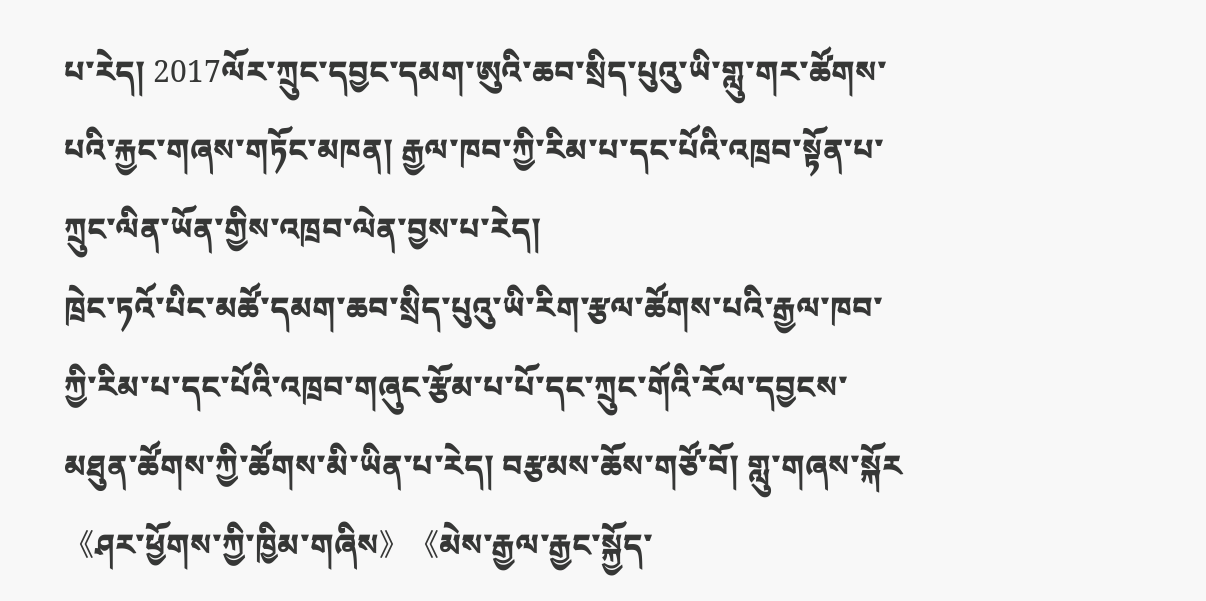པ་རེད། 2017ལོར་ཀྲུང་དབྱང་དམག་ཨུའི་ཆབ་སྲིད་པུའུ་ཡི་གླུ་གར་ཚོགས་པའི་རྐྱང་གཞས་གཏོང་མཁན། རྒྱལ་ཁབ་ཀྱི་རིམ་པ་དང་པོའི་འཁྲབ་སྟོན་པ་ཀྲུང་ལིན་ཡོན་གྱིས་འཁྲབ་ལེན་བྱས་པ་རེད།
ཁྲེང་ཏའོ་པིང་མཚོ་དམག་ཆབ་སྲིད་པུའུ་ཡི་རིག་རྩལ་ཚོགས་པའི་རྒྱལ་ཁབ་ཀྱི་རིམ་པ་དང་པོའི་འཁྲབ་གཞུང་རྩོམ་པ་པོ་དང་ཀྲུང་གོའི་རོལ་དབྱངས་མཐུན་ཚོགས་ཀྱི་ཚོགས་མི་ཡིན་པ་རེད། བརྩམས་ཆོས་གཙོ་བོ། གླུ་གཞས་སྐོར《ཤར་ཕྱོགས་ཀྱི་ཁྱིམ་གཞིས》《མེས་རྒྱལ་རྒྱང་སྐྱོད་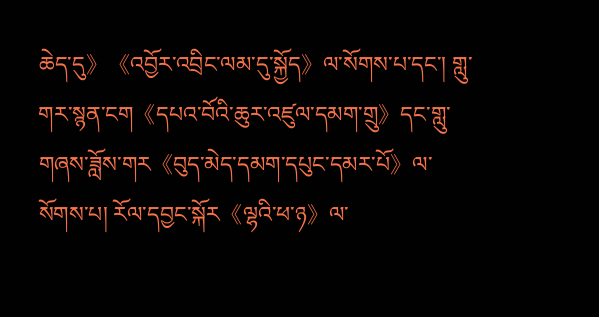ཆེད་དུ》《འབྱོར་འབྲིང་ལམ་དུ་སྐྱོད》ལ་སོགས་པ་དང་། གླུ་གར་སྙན་ངག《དཔའ་བོའི་ཆུར་འཛུལ་དམག་གྲུ》དང་གླུ་གཞས་ཟློས་གར《བུད་མེད་དམག་དཔུང་དམར་པོ》ལ་སོགས་པ། རོལ་དབྱང་སྐོར《ལྷའི་ཕ་ཉ》ལ་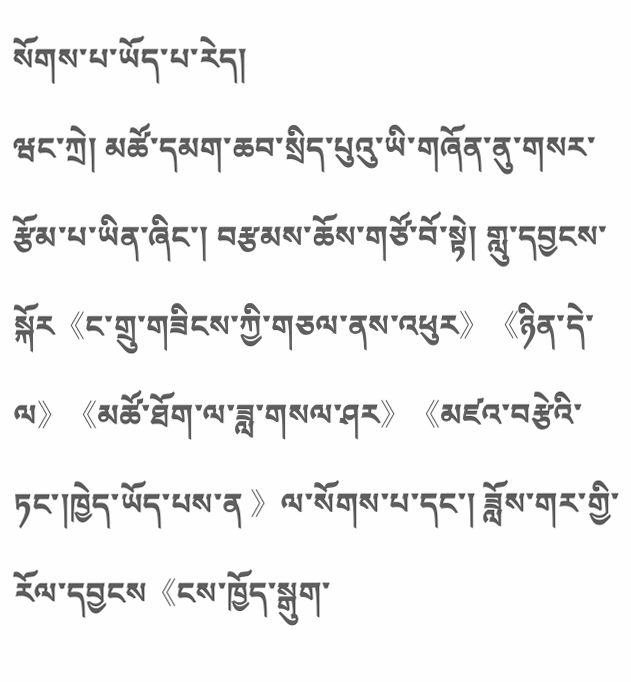སོགས་པ་ཡོད་པ་རེད།
ཝང་ཀྲེ། མཚོ་དམག་ཆབ་སྲིད་པུའུ་ཡི་གཞོན་ནུ་གསར་རྩོམ་པ་ཡིན་ཞིང་། བརྩམས་ཆོས་གཙོ་བོ་སྟེ། གླུ་དབྱངས་སྐོར《ང་གྲུ་གཟིངས་ཀྱི་གཅལ་ནས་འཕུར》《ཉིན་དེ་ལ》《མཚོ་ཐོག་ལ་ཟླ་གསལ་ཤར》《མཛའ་བརྩེའི་ཏང་།ཁྱེད་ཡོད་པས་ན 》ལ་སོགས་པ་དང་། ཟློས་གར་གྱི་རོལ་དབྱངས《ངས་ཁྱོད་སྒུག་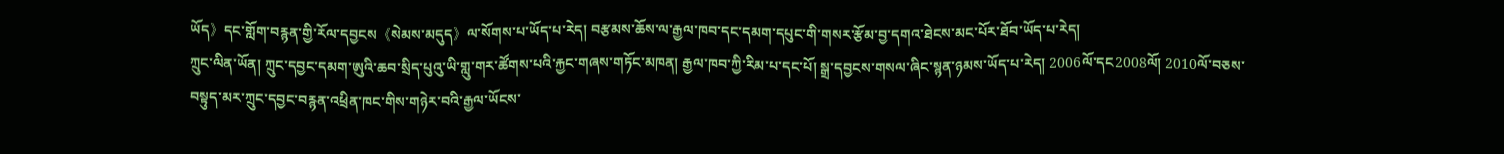ཡོད》དང་གློག་བརྙན་གྱི་རོལ་དབྱངས《སེམས་མདུད》ལ་སོགས་པ་ཡོད་པ་རེད། བརྩམས་ཆོས་ལ་རྒྱལ་ཁབ་དང་དམག་དཔུང་གི་གསར་རྩོམ་བྱ་དགའ་ཐེངས་མང་པོར་ཐོབ་ཡོད་པ་རེད།
ཀྲུང་ལིན་ཡོན། ཀྲུང་དབྱང་དམག་ཨུའི་ཆབ་སྲིད་པུའུ་ཡི་གླུ་གར་ཚོགས་པའི་རྐྱང་གཞས་གཏོང་མཁན། རྒྱལ་ཁབ་ཀྱི་རིམ་པ་དང་པོ། སྒྲ་དབྱངས་གསལ་ཞིང་སྙན་ཉམས་ཡོད་པ་རེད། 2006ལོ་དང2008ལོ། 2010ལོ་བཅས་བསྟུད་མར་ཀྲུང་དབྱང་བརྙན་འཕྲིན་ཁང་གིས་གཉེར་བའི་རྒྱལ་ཡོངས་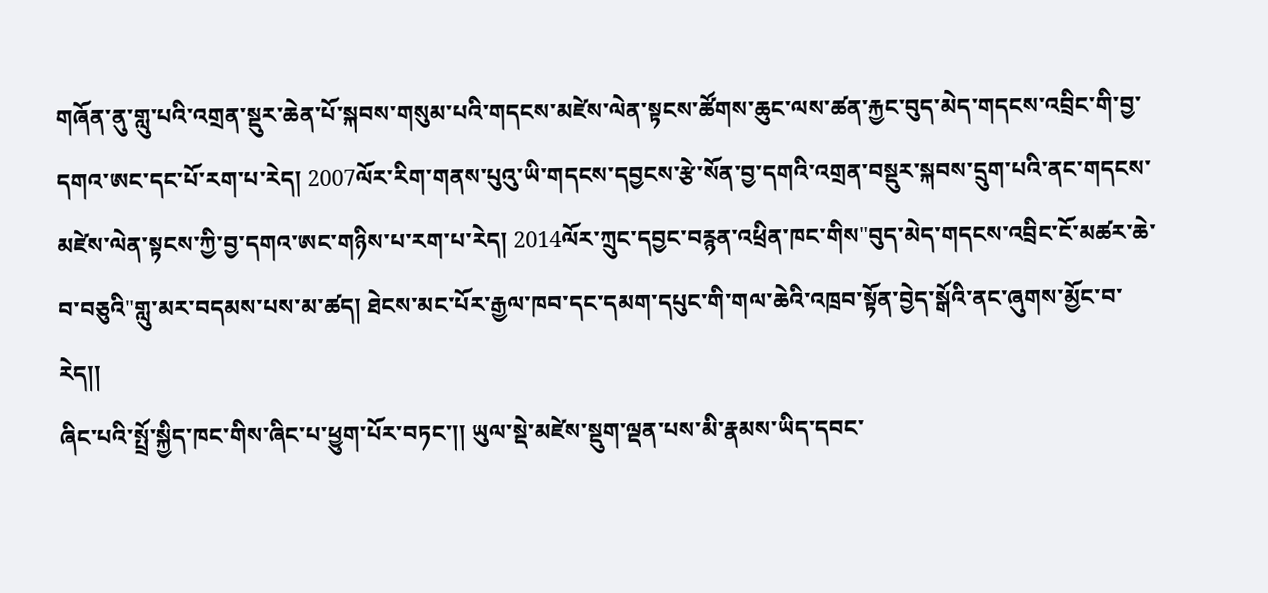གཞོན་ནུ་གླུ་པའི་འགྲན་སྡུར་ཆེན་པོ་སྐབས་གསུམ་པའི་གདངས་མཛེས་ལེན་སྟངས་ཚོགས་ཆུང་ལས་ཚན་རྐྱང་བུད་མེད་གདངས་འབྲིང་གི་བྱ་དགའ་ཨང་དང་པོ་རག་པ་རེད། 2007ལོར་རིག་གནས་པུའུ་ཡི་གདངས་དབྱངས་རྩེ་སོན་བྱ་དགའི་འགྲན་བསྡུར་སྐབས་དྲུག་པའི་ནང་གདངས་མཛེས་ལེན་སྟངས་ཀྱི་བྱ་དགའ་ཨང་གཉིས་པ་རག་པ་རེད། 2014ལོར་ཀྲུང་དབྱང་བརྙན་འཕྲིན་ཁང་གིས"བུད་མེད་གདངས་འབྲིང་ངོ་མཚར་ཆེ་བ་བཅུའི"གླུ་མར་བདམས་པས་མ་ཚད། ཐེངས་མང་པོར་རྒྱལ་ཁབ་དང་དམག་དཔུང་གི་གལ་ཆེའི་འཁྲབ་སྟོན་བྱེད་སྒོའི་ནང་ཞུགས་མྱོང་བ་རེད།།
ཞིང་པའི་སྤྲོ་སྐྱིད་ཁང་གིས་ཞིང་པ་ཕྱུག་པོར་བཏང་།། ཡུལ་སྡེ་མཛེས་སྡུག་ལྡན་པས་མི་རྣམས་ཡིད་དབང་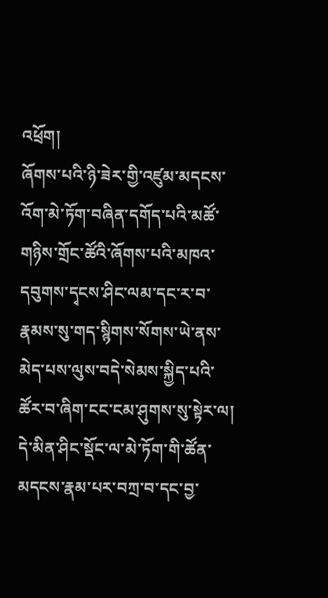འཕྲོག།
ཞོགས་པའི་ཉི་ཟེར་གྱི་འཛུམ་མདངས་འོག་མེ་ཏོག་བཞིན་དགོད་པའི་མཚོ་གཉིས་གྲོང་ཚོའི་ཞོགས་པའི་མཁའ་དབུགས་དྭངས་ཤིང་ལམ་དང་ར་བ་རྣམས་སུ་གད་སྙིགས་སོགས་ཡེ་ནས་མེད་པས་ལུས་བདེ་སེམས་སྐྱིད་པའི་ཚོར་བ་ཞིག་ངང་ངམ་ཤུགས་སུ་སྟེར་ལ། དེ་མིན་ཤིང་སྡོང་ལ་མེ་ཏོག་གི་ཚོན་མདངས་རྣམ་པར་བཀྲ་བ་དང་བྱ་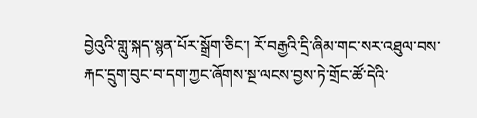བྱེའུའི་གླུ་སྐད་སྙན་པོར་སྒྲོག་ཅིང་། རོ་བརྒྱའི་དྲི་ཞིམ་གང་སར་འཐུལ་བས་རྐང་དྲུག་བུང་བ་དག་ཀྱང་ཞོགས་སྔ་ལངས་བྱས་ཏེ་གྲོང་ཚོ་དེའི་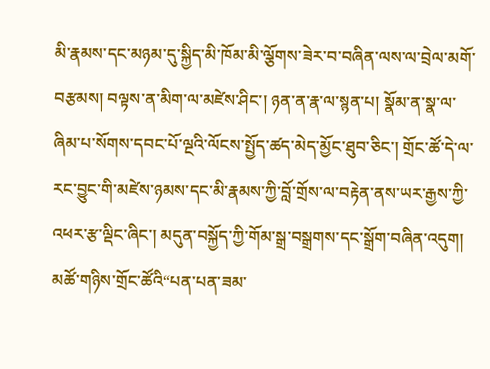མི་རྣམས་དང་མཉམ་དུ་སྐྱིད་མི་ཁོམ་མི་ལྕོགས་ཟེར་བ་བཞིན་ལས་ལ་བྲེལ་མགོ་བརྩམས། བལྟས་ན་མིག་ལ་མཛེས་ཤིང་། ཉན་ན་རྣ་ལ་སྙན་པ། སྣོམ་ན་སྣ་ལ་ཞིམ་པ་སོགས་དབང་པོ་ལྔའི་ལོངས་སྤྱོད་ཚད་མེད་མྱོང་ཐུབ་ཅིང་། གྲོང་ཚོ་དེ་ལ་རང་བྱུང་གི་མཛེས་ཉམས་དང་མི་རྣམས་ཀྱི་བློ་གྲོས་ལ་བརྟེན་ནས་ཡར་རྒྱས་ཀྱི་འཕར་རྩ་ལྡིང་ཞིང་། མདུན་བསྐྱོད་ཀྱི་གོམ་སྒྲ་བསྒྲགས་དང་སྒྲོག་བཞིན་འདུག།
མཚོ་གཉིས་གྲོང་ཚོའི“པན་པན་ཟམ་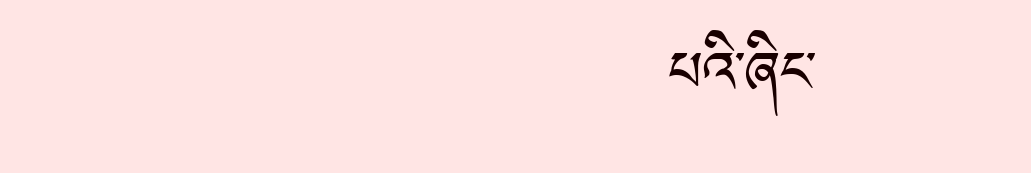པའི་ཞིང་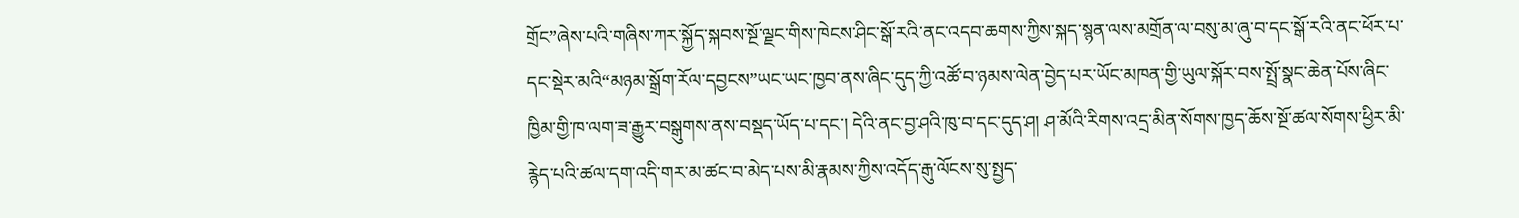གྲོང”ཞེས་པའི་གཞིས་ཀར་སྐྱོད་སྐབས་སྔོ་ལྗང་གིས་ཁེངས་ཤིང་སྒོ་རའི་ནང་འདབ་ཆགས་ཀྱིས་སྐད་སྙན་ལས་མགྲོན་ལ་བསུ་མ་ཞུ་བ་དང་སྒོ་རའི་ནང་ཕོར་པ་དང་སྡེར་མའི“མཉམ་སྒྲོག་རོལ་དབྱངས”ཡང་ཡང་ཁྱབ་ནས་ཞིང་དུད་ཀྱི་འཚོ་བ་ཉམས་ལེན་བྱེད་པར་ཡོང་མཁན་གྱི་ཡུལ་སྐོར་བས་སྤྲོ་སྣང་ཆེན་པོས་ཞིང་ཁྱིམ་གྱི་ཁ་ལག་ཟ་རྒྱུར་བསྒུགས་ནས་བསྡད་ཡོད་པ་དང་། དེའི་ནང་བྱ་ཤའི་ཁུ་བ་དང་དུད་ཤ། ཤ་མོའི་རིགས་འདྲ་མིན་སོགས་ཁྱད་ཆོས་སྔོ་ཚལ་སོགས་ཕྱིར་མི་རྙེད་པའི་ཚལ་དག་འདི་གར་མ་ཚང་བ་མེད་པས་མི་རྣམས་ཀྱིས་འདོད་རྒུ་ལོངས་སུ་སྤྱད་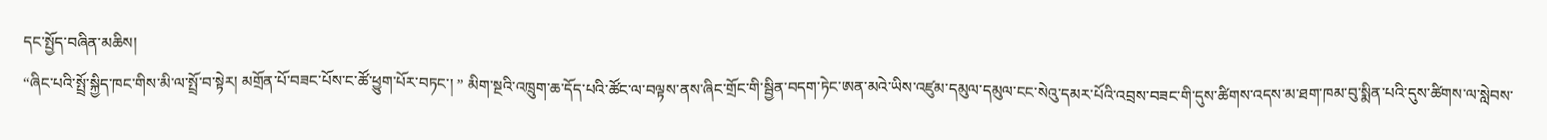དང་སྤྱོད་བཞིན་མཆིས།
“ཞིང་པའི་སྤྲོ་སྐྱིད་ཁང་གིས་མི་ལ་སྤྲོ་བ་སྟེར། མགྲོན་པོ་བཟང་པོས་ང་ཚོ་ཕྱུག་པོར་བཏང་། ” མིག་སྔའི་འཁྲུག་ཆ་དོད་པའི་ཚོང་ལ་བལྟས་ནས་ཞིང་གྲོང་གི་སྦྱིན་བདག་ཏེང་ཨན་མའེ་ཡིས་འཛུམ་དམུལ་དམུལ་ངང་སེའུ་དམར་པོའི་འབྲས་བཟང་གི་དུས་ཚིགས་འདས་མ་ཐག་ཁམ་བུ་སྨིན་པའི་དུས་ཚིགས་ལ་སླེབས་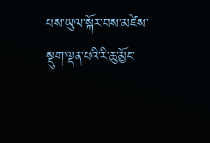པས་ཡུལ་སྐོར་བས་མཛེས་སྡུག་ལྡན་པའི་རི་ཆུ་མྱོང་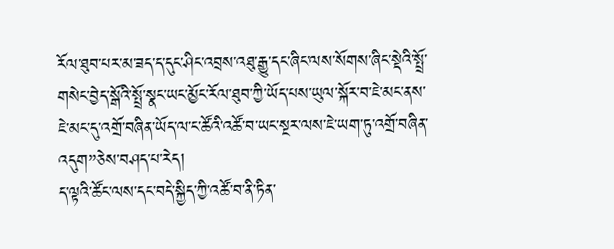རོལ་ཐུབ་པར་མ་ཟད་ད་དུང་ཤིང་འབྲས་འཐུ་རྒྱུ་དང་ཞིང་ལས་སོགས་ཞིང་སྡེའི་སྤྲོ་གསེང་བྱེད་སྒོའི་སྤྲོ་སྣང་ཡང་མྱོང་རོལ་ཐུབ་ཀྱི་ཡོད་པས་ཡུལ་སྐོར་བ་ཇེ་མང་ནས་ཇེ་མང་དུ་འགྲོ་བཞིན་ཡོད་ལ་ང་ཚོའི་འཚོ་བ་ཡང་སྔར་ལས་ཇེ་ཡག་ཏུ་འགྲོ་བཞིན་འདུག”ཅེས་བཤད་པ་རེད།
ད་ལྟའི་ཚོང་ལས་དང་བདེ་སྐྱིད་ཀྱི་འཚོ་བ་ནི་ཏིན་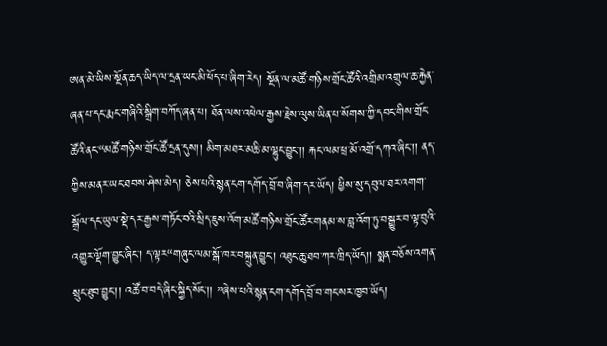ཨན་མེ་ཡིས་སྔོན་ཆད་ཡིད་ལ་དྲན་ཡང་མི་ཕོད་པ་ཞིག་རེད། སྔོན་ལ་མཚོ་གཉིས་གྲོང་ཚོའི་འགྲིམ་འགྲུལ་ཆ་རྐྱེན་ཞན་པ་དང་རྨང་གཞིའི་སྒྲིག་བཀོད་ཞན་པ། ཐོན་ལས་འཕེལ་རྒྱས་རྗེས་ལུས་ཡིན་པ་སོགས་ཀྱི་དབང་གིས་གྲོང་ཚོའི་ནང་“མཚོ་གཉིས་གྲོང་ཚོ་དྲན་དུས།། མིག་མཐར་མཆི་མ་ལྷུང་བྱུང་།། རྐང་ལམ་ཕྲ་མོ་འགྲོ་དཀའ་ཞིང་།། ནད་ཀྱིས་མནར་ཡང་ཐབས་ཤེས་མེད། ཅེས་པའི་སྙན་ངག་དགོད་བྲོ་བ་ཞིག་དར་ཡོད། ཕྱིས་སུ་དབུལ་ཐར་འགག་སྒྲོལ་དང་ཡུལ་སྡེ་དར་རྒྱས་གཏོང་བའི་སྲིད་ཇུས་འོག་མཚོ་གཉིས་གྲོང་ཚོར་གནམ་ས་བླ་འོག་ཏུ་བསྒྱུར་བ་ལྟ་བུའི་འགྱུར་ལྡོག་བྱུང་ཞིང་། ད་ལྟར“གཞུང་ལམ་སྒོ་ཁར་བསྐྲུན་བྱུང་། འཐུང་ཆུ་ཐབ་ཀར་ཁྲིད་ཡོད།། སྨན་བཅོས་འགན་སྲུང་ཐུབ་བྱུང་།། འཚོ་བ་བདེ་ཞིང་སྐྱིད་སོང་།། ”ཞེས་པའི་སྙན་ངག་དགོད་བྲོ་བ་གང་སར་ཁྱབ་ཡོད།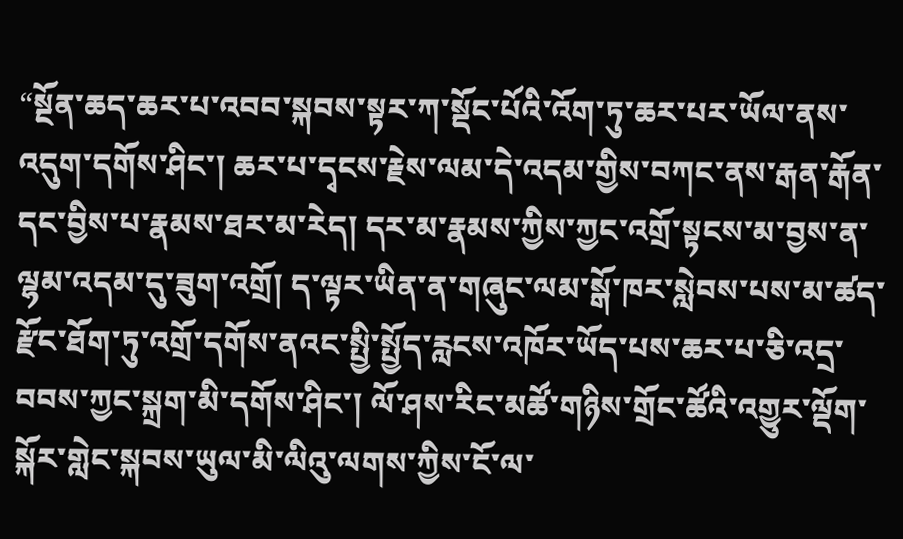“སྔོན་ཆད་ཆར་པ་འབབ་སྐབས་སྟར་ཀ་སྡོང་པོའི་འོག་ཏུ་ཆར་པར་ཡོལ་ནས་འདུག་དགོས་ཤིང་། ཆར་པ་དྭངས་རྗེས་ལམ་དེ་འདམ་གྱིས་བཀང་ནས་རྒན་རྒོན་དང་བྱིས་པ་རྣམས་ཐར་མ་རེད། དར་མ་རྣམས་ཀྱིས་ཀྱང་འགྲོ་སྟངས་མ་བྱས་ན་ལྷམ་འདམ་དུ་ཟུག་འགྲོ། ད་ལྟར་ཡིན་ན་གཞུང་ལམ་སྒོ་ཁར་སླེབས་པས་མ་ཚད་རྫོང་ཐོག་ཏུ་འགྲོ་དགོས་ནའང་སྤྱི་སྤྱོད་རླངས་འཁོར་ཡོད་པས་ཆར་པ་ཅི་འདྲ་བབས་ཀྱང་སྐྲག་མི་དགོས་ཤིང་། ལོ་ཤས་རིང་མཚོ་གཉིས་གྲོང་ཚོའི་འགྱུར་ལྡོག་སྐོར་གླེང་སྐབས་ཡུལ་མི་ལིའུ་ལགས་ཀྱིས་ངོ་ལ་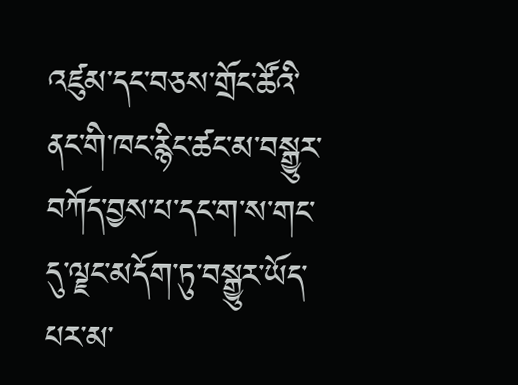འཛུམ་དང་བཅས་གྲོང་ཚོའི་ནང་གི་ཁང་རྙིང་ཚང་མ་བསྒྱུར་བཀོད་བྱས་པ་དང་ག་ས་གང་དུ་ལྗང་མདོག་ཏུ་བསྒྱུར་ཡོད་པར་མ་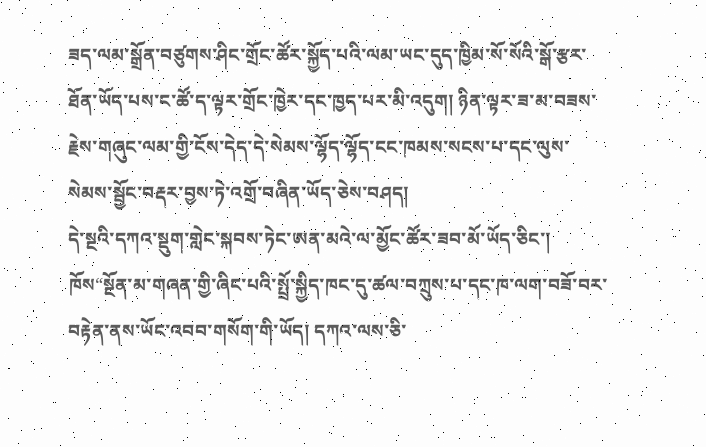ཟད་ལམ་སྒྲོན་བཙུགས་ཤིང་གྲོང་ཚོར་སྐྱོད་པའི་ལམ་ཡང་དུད་ཁྱིམ་སོ་སོའི་སྒོ་རྩར་ཐོན་ཡོད་པས་ང་ཚོ་ད་ལྟར་གྲོང་ཁྱེར་དང་ཁྱད་པར་མི་འདུག། ཉིན་ལྟར་ཟ་མ་བཟས་རྗེས་གཞུང་ལམ་གྱི་ངོས་དེད་དེ་སེམས་ལྷོད་ལྷོད་ངང་ཁམས་སངས་པ་དང་ལུས་སེམས་སྦྱོང་བརྡར་བྱས་ཏེ་འགྲོ་བཞིན་ཡོད་ཅེས་བཤད།
དེ་སྔའི་དཀའ་སྡུག་གླེང་སྐབས་ཏེང་ཨན་མའེ་ལ་མྱོང་ཚོར་ཟབ་མོ་ཡོད་ཅིང་། ཁོས“སྔོན་མ་གཞན་གྱི་ཞིང་པའི་སྤྲོ་སྐྱིད་ཁང་དུ་ཚལ་བཀྲུས་པ་དང་ཁ་ལག་བཟོ་བར་བརྟེན་ནས་ཡོང་འབབ་གསོག་གི་ཡོད། དཀའ་ལས་ཅི་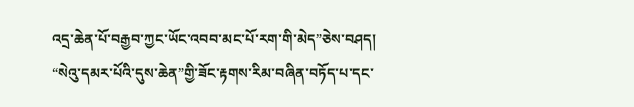འདྲ་ཆེན་པོ་བརྒྱབ་ཀྱང་ཡོང་འབབ་མང་པོ་རག་གི་མེད”ཅེས་བཤད། “སེའུ་དམར་པོའི་དུས་ཆེན”གྱི་ཟོང་རྟགས་རིམ་བཞིན་བཏོད་པ་དང་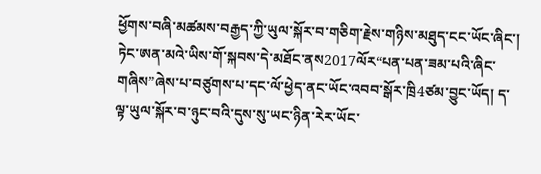ཕྱོགས་བཞི་མཚམས་བརྒྱད་ཀྱི་ཡུལ་སྐོར་བ་གཅིག་རྗེས་གཉིས་མཐུད་ངང་ཡོང་ཞིང་། ཏེང་ཨན་མའེ་ཡིས་གོ་སྐབས་དེ་མཐོང་ནས2017ལོར“པན་པན་ཟམ་པའི་ཞིང་གཞིས”ཞེས་པ་བཙུགས་པ་དང་ལོ་ཕྱེད་ནང་ཡོང་འབབ་སྒོར་ཁྲི4ཙམ་བྱུང་ཡོད། ད་ལྟ་ཡུལ་སྐོར་བ་ཉུང་བའི་དུས་སུ་ཡང་ཉིན་རེར་ཡོང་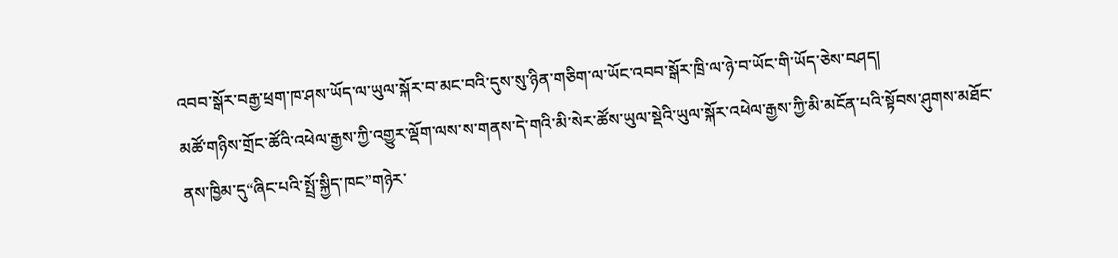འབབ་སྒོར་བརྒྱ་ཕྲག་ཁ་ཤས་ཡོད་ལ་ཡུལ་སྐོར་བ་མང་བའི་དུས་སུ་ཉིན་གཅིག་ལ་ཡོང་འབབ་སྒོར་ཁྲི་ལ་ཉེ་བ་ཡོང་གི་ཡོད་ཅེས་བཤད།
མཚོ་གཉིས་གྲོང་ཚོའི་འཕེལ་རྒྱས་ཀྱི་འགྱུར་ལྡོག་ལས་ས་གནས་དེ་གའི་མི་སེར་ཚོས་ཡུལ་སྡེའི་ཡུལ་སྐོར་འཕེལ་རྒྱས་ཀྱི་མི་མངོན་པའི་སྟོབས་ཤུགས་མཐོང་ནས་ཁྱིམ་དུ“ཞིང་པའི་སྤྲོ་སྐྱིད་ཁང”གཉེར་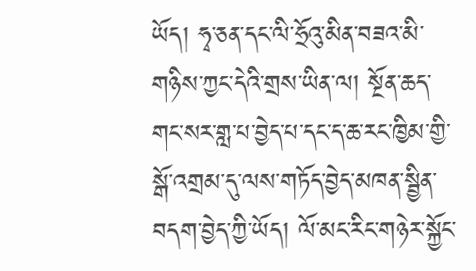ཡོད། ཧྭ་ཅན་དང་ལི་ཧྲོའུ་མིན་བཟའ་མི་གཉིས་ཀྱང་དེའི་གྲས་ཡིན་ལ། སྔོན་ཆད་གང་སར་གླ་པ་བྱེད་པ་དང་ད་ཆ་རང་ཁྱིམ་གྱི་སྒོ་འགྲམ་དུ་ལས་གཏོད་བྱེད་མཁན་སྦྱིན་བདག་བྱེད་ཀྱི་ཡོད། ལོ་མང་རིང་གཉེར་སྐྱོང་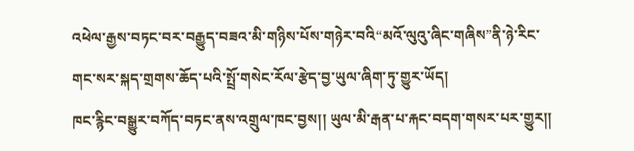འཕེལ་རྒྱས་བཏང་བར་བརྒྱུད་བཟའ་མི་གཉིས་པོས་གཉེར་བའི“མའོ་ལུའུ་ཞིང་གཞིས”ནི་ཉེ་རིང་གང་སར་སྐད་གྲགས་ཆོད་པའི་སྤྲོ་གསེང་རོལ་རྩེད་བྱ་ཡུལ་ཞིག་ཏུ་གྱུར་ཡོད།
ཁང་རྙིང་བསྒྱུར་བཀོད་བཏང་ནས་འགྲུལ་ཁང་བྱས།། ཡུལ་མི་རྒན་པ་རྐང་བདག་གསར་པར་གྱུར།།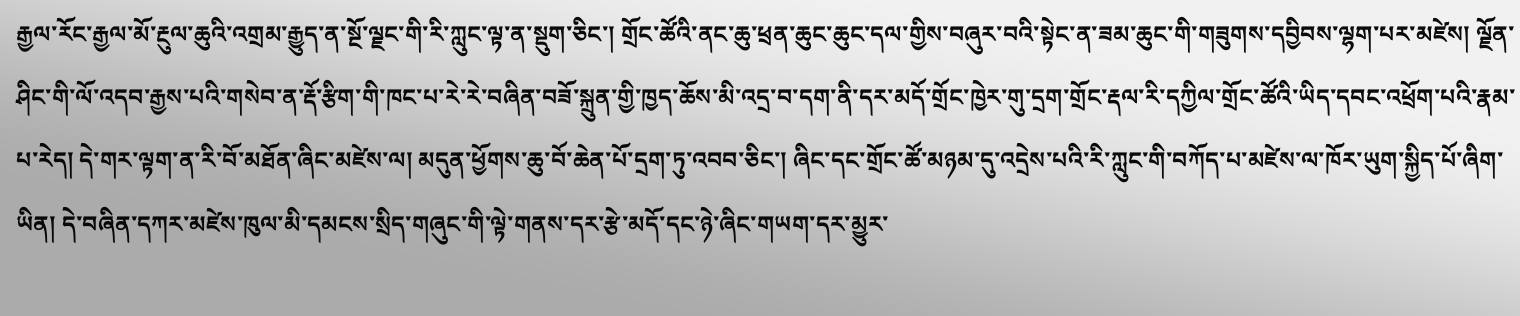རྒྱལ་རོང་རྒྱལ་མོ་རྔུལ་ཆུའི་འགྲམ་རྒྱུད་ན་སྔོ་ལྗང་གི་རི་ཀླུང་ལྟ་ན་སྡུག་ཅིང་། གྲོང་ཚོའི་ནང་ཆུ་ཕྲན་ཆུང་ཆུང་དལ་གྱིས་བཞུར་བའི་སྟེང་ན་ཟམ་ཆུང་གི་གཟུགས་དབྱིབས་ལྷག་པར་མཛེས། ལྗོན་ཤིང་གི་ལོ་འདབ་རྒྱས་པའི་གསེབ་ན་རྡོ་རྩིག་གི་ཁང་པ་རེ་རེ་བཞིན་བཟོ་སྐྲུན་གྱི་ཁྱད་ཆོས་མི་འདྲ་བ་དག་ནི་དར་མདོ་གྲོང་ཁྱེར་གུ་དྲག་གྲོང་རྡལ་རི་དཀྱིལ་གྲོང་ཚོའི་ཡིད་དབང་འཕྲོག་པའི་རྣམ་པ་རེད། དེ་གར་ལྟག་ན་རི་བོ་མཐོན་ཞིང་མཛེས་ལ། མདུན་ཕྱོགས་ཆུ་བོ་ཆེན་པོ་དྲག་ཏུ་འབབ་ཅིང་། ཞིང་དང་གྲོང་ཚོ་མཉམ་དུ་འདྲེས་པའི་རི་ཀླུང་གི་བཀོད་པ་མཛེས་ལ་ཁོར་ཡུག་སྐྱིད་པོ་ཞིག་ཡིན། དེ་བཞིན་དཀར་མཛེས་ཁུལ་མི་དམངས་སྲིད་གཞུང་གི་ལྟེ་གནས་དར་རྩེ་མདོ་དང་ཉེ་ཞིང་གཡག་དར་མྱུར་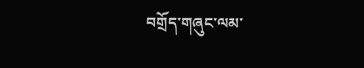བགྲོད་གཞུང་ལམ་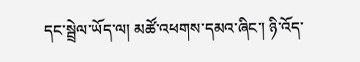དང་སྦྲེལ་ཡོད་ལ། མཚོ་འཕགས་དམའ་ཞིང་། ཉི་འོད་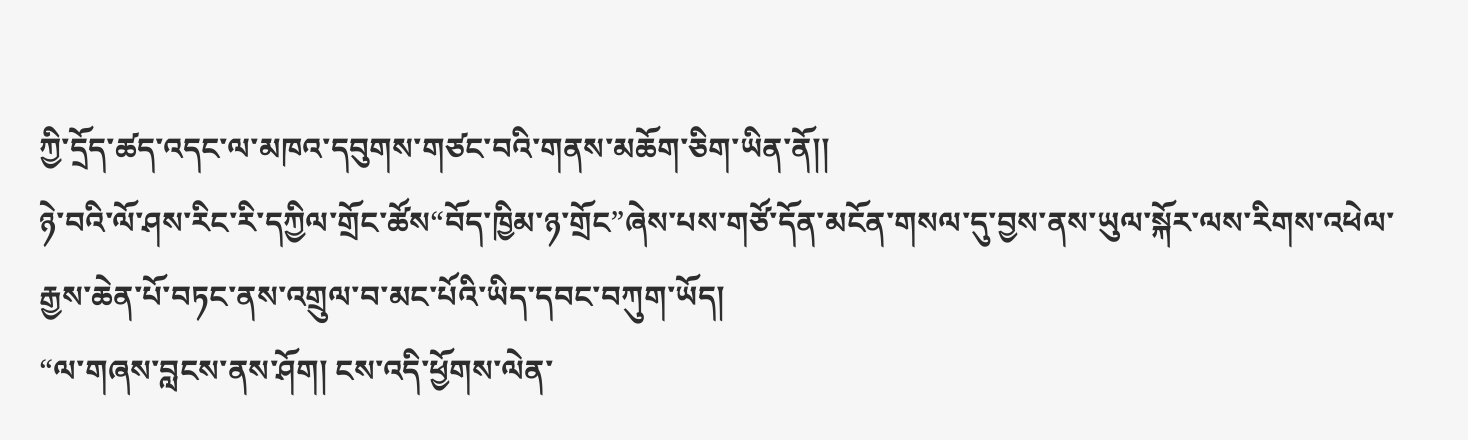ཀྱི་དྲོད་ཚད་འདང་ལ་མཁའ་དབུགས་གཙང་བའི་གནས་མཆོག་ཅིག་ཡིན་ནོ།།
ཉེ་བའི་ལོ་ཤས་རིང་རི་དཀྱིལ་གྲོང་ཚོས“བོད་ཁྱིམ་ཉ་གྲོང”ཞེས་པས་གཙོ་དོན་མངོན་གསལ་དུ་བྱས་ནས་ཡུལ་སྐོར་ལས་རིགས་འཕེལ་རྒྱས་ཆེན་པོ་བཏང་ནས་འགྲུལ་བ་མང་པོའི་ཡིད་དབང་བཀུག་ཡོད།
“ལ་གཞས་བླངས་ནས་ཤོག། ངས་འདི་ཕྱོགས་ལེན་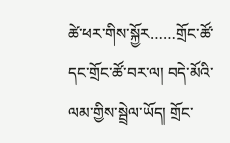ཚེ་ཕར་གིས་སྐྱོར……གྲོང་ཚོ་དང་གྲོང་ཚོ་བར་ལ། བདེ་མོའི་ལམ་གྱིས་སྦྲེལ་ཡོད། གྲོང་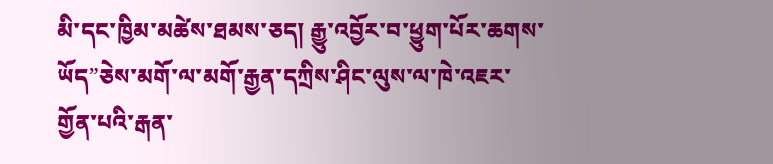མི་དང་ཁྱིམ་མཚེས་ཐམས་ཅད། རྒྱུ་འབྱོར་བ་ཕྱུག་པོར་ཆགས་ཡོད”ཅེས་མགོ་ལ་མགོ་རྒྱན་དཀྲིས་ཤིང་ལུས་ལ་ཁེ་འཇར་གྱོན་པའི་རྒན་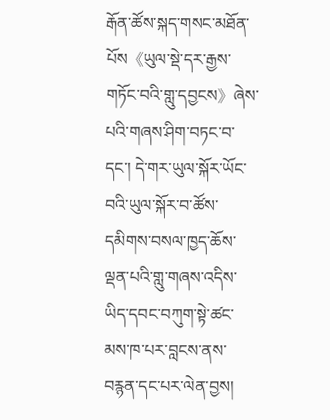རྒོན་ཚོས་སྐད་གསང་མཐོན་པོས《ཡུལ་སྡེ་དར་རྒྱས་གཏོང་བའི་གླུ་དབྱངས》ཞེས་པའི་གཞས་ཤིག་བཏང་བ་དང་། དེ་གར་ཡུལ་སྐོར་ཡོང་བའི་ཡུལ་སྐོར་བ་ཚོས་དམིགས་བསལ་ཁྱད་ཆོས་ལྡན་པའི་གླུ་གཞས་འདིས་ཡིད་དབང་བཀུག་སྟེ་ཚང་མས་ཁ་པར་བླངས་ནས་བརྙན་དང་པར་ལེན་བྱས།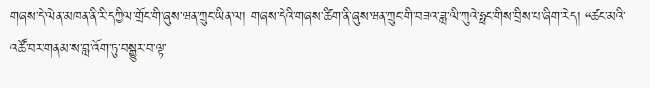གཞས་དེ་ལེན་མཁན་ནི་རི་དཀྱིལ་གྲོང་གི་ཞུས་ཝན་ཀྲུང་ཡིན་ལ། གཞས་དེའི་གཞས་ཚིག་ནི་ཞུས་ཝན་ཀྲུང་གི་བཟའ་ཟླ་ལི་ཀུའེ་ཧྥང་གིས་བྲིས་པ་ཞིག་རེད། “ཚང་མའི་འཚོ་བར་གནམ་ས་བླ་འོག་ཏུ་བསྒྱུར་བ་ལྟ་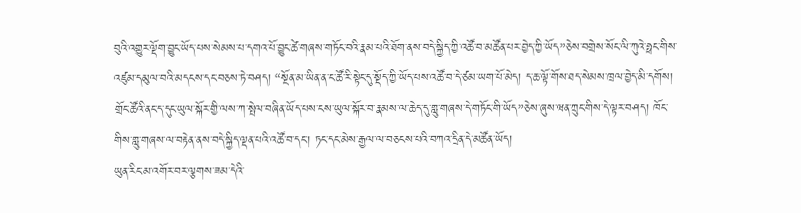བུའི་འགྱུར་ལྡོག་བྱུང་ཡོད་པས་སེམས་པ་དགའ་པོ་བྱུང་ཚེ་གཞས་གཏོང་བའི་རྣམ་པའི་ཐོག་ནས་བདེ་སྐྱིད་ཀྱི་འཚོ་བ་མཚོན་པར་བྱེད་ཀྱི་ཡོད”ཅེས་བགྲེས་སོང་ལི་ཀུའེ་ཧྥང་གིས་འཛུམ་དམུལ་བའི་མདངས་དང་བཅས་ཏེ་བཤད། “སྔོན་མ་ཡིན་ན་ང་ཚོ་རི་སྟེང་དུ་སྡོད་ཀྱི་ཡོད་པས་འཚོ་བ་དེ་ཙམ་ཡག་པོ་མེད། ད་ཆ་ལྟོ་གོས་ཐད་སེམས་ཁྲལ་བྱེད་མི་དགོས། གྲོང་ཚོའི་ནང་ད་དུང་ཡུལ་སྐོར་གྱི་ལས་ཀ་སྤེལ་བཞིན་ཡོད་པས་ངས་ཡུལ་སྐོར་བ་རྣམས་ལ་ཆེད་དུ་གླུ་གཞས་དེ་གཏོང་གི་ཡོད”ཅེས་ཞུས་ཝན་ཀྲུང་གིས་དེ་ལྟར་བཤད། ཁོང་གིས་གླུ་གཞས་ལ་བརྟེན་ནས་བདེ་སྐྱིད་ལྡན་པའི་འཚོ་བ་དང་། ཏང་དང་མེས་རྒྱལ་ལ་བཅངས་པའི་བཀའ་དྲིན་དེ་མཚོན་ཡོད།
ཡུན་རིང་མ་འགོར་བར་ལྕགས་ཟམ་དེའི་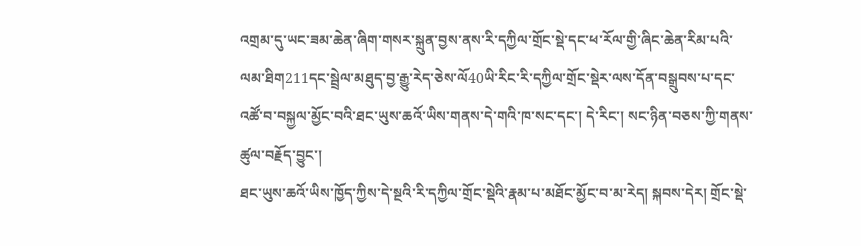འགྲམ་དུ་ཡང་ཟམ་ཆེན་ཞིག་གསར་སྐྲུན་བྱས་ནས་རི་དཀྱིལ་གྲོང་སྡེ་དང་ཕ་རོལ་གྱི་ཞིང་ཆེན་རིམ་པའི་ལམ་ཐིག211དང་སྦྲེལ་མཐུད་བྱ་རྒྱུ་རེད་ཅེས་ལོ40ཡི་རིང་རི་དཀྱིལ་གྲོང་སྡེར་ལས་དོན་བསྒྲུབས་པ་དང་འཚོ་བ་བསྐྱལ་མྱོང་བའི་ཐང་ཡུས་ཆའོ་ཡིས་གནས་དེ་གའི་ཁ་སང་དང་། དེ་རིང་། སང་ཉིན་བཅས་ཀྱི་གནས་ཚུལ་བརྗོད་བྱུང་།
ཐང་ཡུས་ཆའོ་ཡིས་ཁྱོད་ཀྱིས་དེ་སྔའི་རི་དཀྱིལ་གྲོང་སྡེའི་རྣམ་པ་མཐོང་མྱོང་བ་མ་རེད། སྐབས་དེར། གྲོང་སྡེ་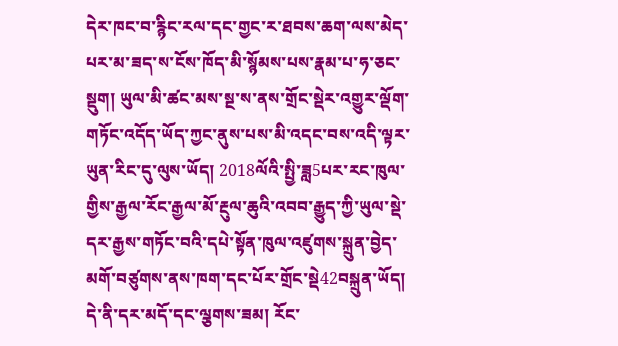དེར་ཁང་བ་རྙིང་རལ་དང་གྱང་ར་ཐབས་ཆག་ལས་མེད་པར་མ་ཟད་ས་ངོས་ཁོད་མི་སྙོམས་པས་རྣམ་པ་ཧ་ཅང་སྡུག། ཡུལ་མི་ཚང་མས་སྔ་ས་ནས་གྲོང་སྡེར་འགྱུར་ལྡོག་གཏོང་འདོད་ཡོད་ཀྱང་ནུས་པས་མི་འདང་བས་འདི་ལྟར་ཡུན་རིང་དུ་ལུས་ཡོད། 2018ལོའི་སྤྱི་ཟླ5པར་རང་ཁུལ་གྱིས་རྒྱལ་རོང་རྒྱལ་མོ་རྔུལ་ཆུའི་འབབ་རྒྱུད་ཀྱི་ཡུལ་སྡེ་དར་རྒྱས་གཏོང་བའི་དཔེ་སྟོན་ཁུལ་འཛུགས་སྐྲུན་བྱེད་མགོ་བཙུགས་ནས་ཁག་དང་པོར་གྲོང་སྡེ42བསྐྲུན་ཡོད། དེ་ནི་དར་མདོ་དང་ལྕགས་ཟམ། རོང་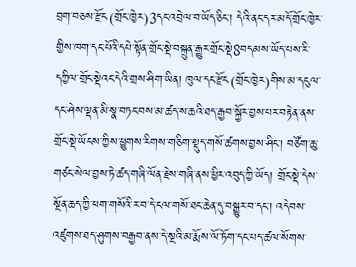བྲག་བཅས་རྫོང(གྲོང་ཁྱེར)3དང་འབྲེལ་བ་ཡོད་ཅིང་། དེའི་ནང་དར་མདོ་གྲོང་ཁྱེར་གྱིས་ཁག་དང་པོའི་དཔེ་སྟོན་གྲོང་སྡེ་བསྐྲུན་རྒྱུར་གྲོང་སྡེ8བདམས་ཡོད་པས་རི་དཀྱིལ་གྲོང་སྡེའང་དེའི་གྲས་ཤིག་ཡིན། ཁུལ་དང་རྫོང(གྲོང་ཁྱེར)གིས་མ་དངུལ་དང་ཤེས་ལྡན་མི་སྣ་བཏང་བས་མ་ཚད་ས་ཆའི་ཐད་རྒྱབ་སྐྱོར་བྱས་པར་བརྟེན་ནས་གྲོང་སྡེ་ཡོངས་ཀྱིས་ཕྱུགས་རིགས་གཅིག་སྡུད་གསོ་ཚགས་བྱས་ཤིང་། བཙོག་ཆུ་གཙང་སེལ་བྱས་ཏེ་ཚད་གཞི་ལོན་རྗེས་གཞི་ནས་ཕྱིར་འབུད་ཀྱི་ཡོད། གྲོང་སྡེ་དེས་སྔོན་ཆད་ཀྱི་ཕག་གསོའི་ར་བ་དེ་ངལ་གསོ་ཐང་ཆེན་དུ་བསྒྱུར་བ་དང་། འདེབས་འཛུགས་ཐད་ཤུགས་བརྒྱབ་ནས་དེ་སྔའི་མ་རྨོས་ལོ་ཏོག་དང་པད་ཚལ་སོགས་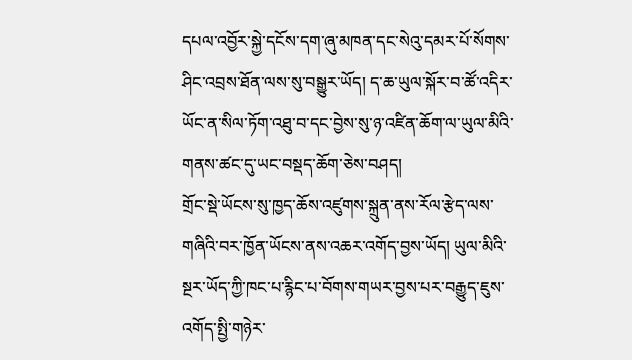དཔལ་འབྱོར་སྐྱེ་དངོས་དག་ཞུ་མཁན་དང་སེའུ་དམར་པོ་སོགས་ཤིང་འབྲས་ཐོན་ལས་སུ་བསྒྱུར་ཡོད། ད་ཆ་ཡུལ་སྐོར་བ་ཚོ་འདིར་ཡོང་ན་སིལ་ཏོག་འཐུ་བ་དང་བྱེས་སུ་ཉ་འཛིན་ཆོག་ལ་ཡུལ་མིའི་གནས་ཚང་དུ་ཡང་བསྡད་ཆོག་ཅེས་བཤད།
གྲོང་སྡེ་ཡོངས་སུ་ཁྱད་ཆོས་འཛུགས་སྐྲུན་ནས་རོལ་རྩེད་ལས་གཞིའི་བར་ཁྱོན་ཡོངས་ནས་འཆར་འགོད་བྱས་ཡོད། ཡུལ་མིའི་སྔར་ཡོད་ཀྱི་ཁང་པ་རྙིང་པ་བོགས་གཡར་བྱས་པར་བརྒྱུད་ཇུས་འགོད་སྤྱི་གཉེར་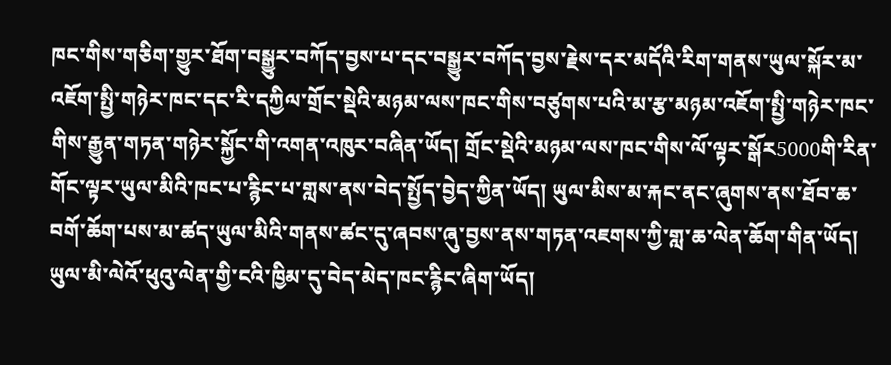ཁང་གིས་གཅིག་གྱུར་ཐོག་བསྒྱུར་བཀོད་བྱས་པ་དང་བསྒྱུར་བཀོད་བྱས་རྗེས་དར་མདོའི་རིག་གནས་ཡུལ་སྐོར་མ་འཇོག་སྤྱི་གཉེར་ཁང་དང་རི་དཀྱིལ་གྲོང་སྡེའི་མཉམ་ལས་ཁང་གིས་བཙུགས་པའི་མ་རྩ་མཉམ་འཇོག་སྤྱི་གཉེར་ཁང་གིས་རྒྱུན་གཏན་གཉེར་སྐྱོང་གི་འགན་འཁུར་བཞིན་ཡོད། གྲོང་སྡེའི་མཉམ་ལས་ཁང་གིས་ལོ་ལྟར་སྒོར5000གི་རིན་གོང་ལྟར་ཡུལ་མིའི་ཁང་པ་རྙིང་པ་གླས་ནས་བེད་སྤྱོད་བྱེད་ཀྱིན་ཡོད། ཡུལ་མིས་མ་རྐང་ནང་ཞུགས་ནས་ཐོབ་ཆ་བགོ་ཆོག་པས་མ་ཚད་ཡུལ་མིའི་གནས་ཚང་དུ་ཞབས་ཞུ་བྱས་ནས་གཏན་འཇགས་ཀྱི་གླ་ཆ་ལེན་ཆོག་གིན་ཡོད། ཡུལ་མི་ལེའོ་ཕུའུ་ལེན་གྱི་ངའི་ཁྱིམ་དུ་བེད་མེད་ཁང་རྙིང་ཞིག་ཡོད།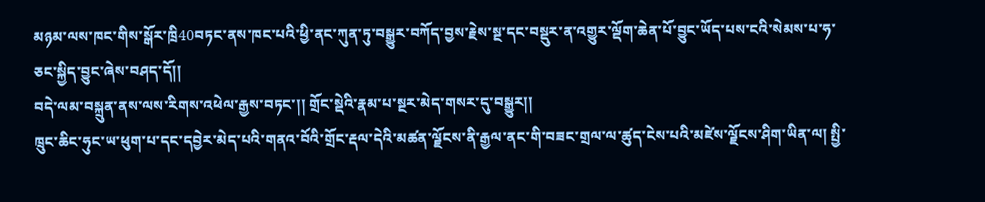མཉམ་ལས་ཁང་གིས་སྒོར་ཁྲི40བཏང་ནས་ཁང་པའི་ཕྱི་ནང་ཀུན་ཏུ་བསྒྱུར་བཀོད་བྱས་རྗེས་སྔ་དང་བསྡུར་ན་འགྱུར་ལྡོག་ཆེན་པོ་བྱུང་ཡོད་པས་ངའི་སེམས་པ་ཧ་ཅང་སྐྱིད་བྱུང་ཞེས་བཤད་དོ།།
བདེ་ལམ་བསྐྲུན་ནས་ལས་རིགས་འཕེལ་རྒྱས་བཏང་།། གྲོང་སྡེའི་རྣམ་པ་སྔར་མེད་གསར་དུ་བསྒྱུར།།
ཁྲུང་ཆིང་ཧུང་ཡ་ཕུག་པ་དང་དབྱེར་མེད་པའི་གནའ་བོའི་གྲོང་རྡལ་དེའི་མཚན་ལྗོངས་ནི་རྒྱལ་ནང་གི་བཟང་གྲལ་ལ་ཚུད་ངེས་པའི་མཛེས་ལྗོངས་ཤིག་ཡིན་ལ། སྤྱི་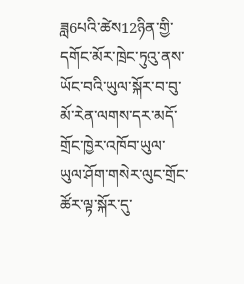ཟླ6པའི་ཚེས12ཉིན་གྱི་དགོང་མོར་ཁྲེང་ཏུའུ་ནས་ཡོང་བའི་ཡུལ་སྐོར་བ་བུ་མོ་རེན་ལགས་དར་མདོ་གྲོང་ཁྱེར་འཁོབ་ཡུལ་ཡུལ་ཤོག་གསེར་ལུང་གྲོང་ཚོར་ལྟ་སྐོར་དུ་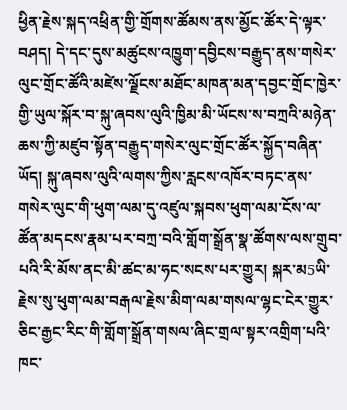ཕྱིན་རྗེས་སྐད་འཕྲིན་གྱི་གྲོགས་ཚོམས་ནས་མྱོང་ཚོར་དེ་ལྟར་བཤད། དེ་དང་དུས་མཚུངས་འཁྱུག་དབྱིངས་བརྒྱུད་ནས་གསེར་ལུང་གྲོང་ཚོའི་མཛེས་ལྗོངས་མཐོང་མཁན་མན་དབྱང་གྲོང་ཁྱེར་གྱི་ཡུལ་སྐོར་བ་སྐུ་ཞབས་ལུའི་ཁྱིམ་མི་ཡོངས་ས་བཀྲའི་མཉེན་ཆས་ཀྱི་མཛུབ་སྟོན་བརྒྱུད་གསེར་ལུང་གྲོང་ཚོར་སྐྱོད་བཞིན་ཡོད། སྐུ་ཞབས་ལུའི་ལགས་ཀྱིས་རླངས་འཁོར་བཏང་ནས་གསེར་ལུང་གི་ཕུག་ལམ་དུ་འཛུལ་སྐབས་ཕུག་ལམ་ངོས་ལ་ཚོན་མདངས་རྣམ་པར་བཀྲ་བའི་གློག་སྒྲོན་སྣ་ཚོགས་ལས་གྲུབ་པའི་རི་མོས་ནང་མི་ཚང་མ་ཧང་སངས་པར་གྱུར། སྐར་མ5ཡི་རྗེས་སུ་ཕུག་ལམ་བརྒལ་རྗེས་མིག་ལམ་གསལ་ལྷང་ངེར་གྱུར་ཅིང་རྒྱང་རིང་གི་གློག་སྒྲོན་གསལ་ཞིང་གྲལ་སྟར་འགྲིག་པའི་ཁང་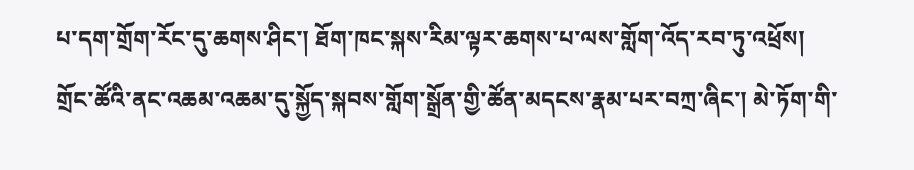པ་དག་གྲོག་རོང་དུ་ཆགས་ཤིང་། ཐོག་ཁང་སྐས་རིམ་ལྟར་ཆགས་པ་ལས་གློག་འོད་རབ་ཏུ་འཕྲོས།
གྲོང་ཚོའི་ནང་འཆམ་འཆམ་དུ་སྐྱོད་སྐབས་གློག་སྒྲོན་གྱི་ཚོན་མདངས་རྣམ་པར་བཀྲ་ཞིང་། མེ་ཏོག་གི་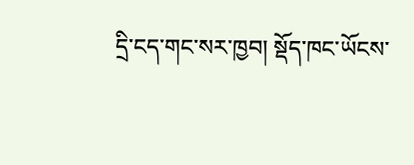དྲི་ངད་གང་སར་ཁྱབ། སྡོད་ཁང་ཡོངས་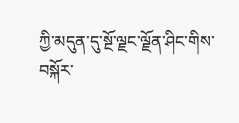ཀྱི་མདུན་དུ་སྔོ་ལྗང་ལྗོན་ཤིང་གིས་བསྐོར་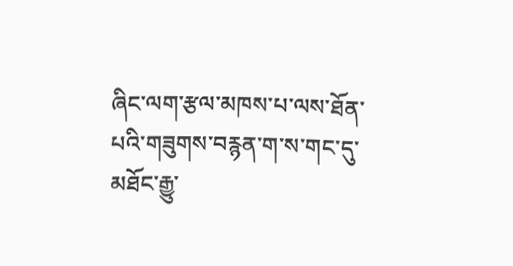ཞིང་ལག་རྩལ་མཁས་པ་ལས་ཐོན་པའི་གཟུགས་བརྙན་ག་ས་གང་དུ་མཐོང་རྒྱུ་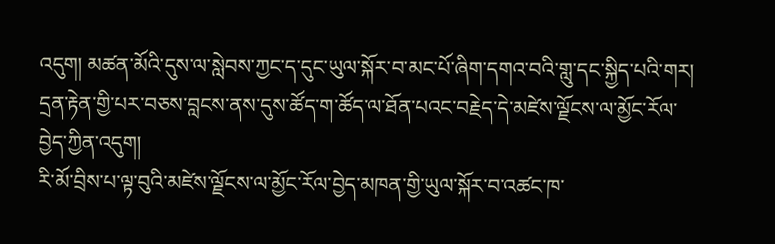འདུག། མཚན་མོའི་དུས་ལ་སླེབས་ཀྱང་ད་དུང་ཡུལ་སྐོར་བ་མང་པོ་ཞིག་དགའ་བའི་གླུ་དང་སྐྱིད་པའི་གར། དྲན་རྟེན་གྱི་པར་བཅས་བླངས་ནས་དུས་ཚོད་ག་ཚོད་ལ་ཐོན་པའང་བརྗེད་དེ་མཛེས་ལྗོངས་ལ་མྱོང་རོལ་བྱེད་ཀྱིན་འདུག།
རི་མོ་བྲིས་པ་ལྟ་བུའི་མཛེས་ལྗོངས་ལ་མྱོང་རོལ་བྱེད་མཁན་གྱི་ཡུལ་སྐོར་བ་འཚང་ཁ་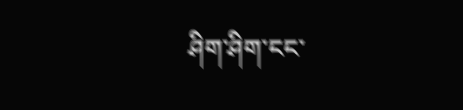ཤིག་ཤིག་ངང་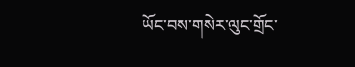ཡོང་བས་གསེར་ལུང་གྲོང་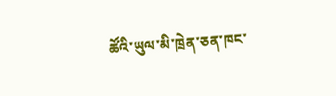ཚོའི་ཡུལ་མི་ཁྲེན་ཅན་ཁང་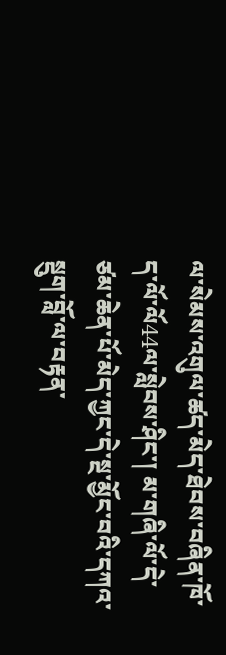ལ་སེམས་འགུལ་ཚད་མེད་ཐེབས་བཞིན་ཁོ་ད་ལོ་ལོ44ལ་སླེབས་ཤིང་། མ་གཞི་ལོ་དེ་ཙམ་ཆེན་པོ་མེད་ཀྱང་དེ་སྔ་མྱོང་བའི་དཀའ་སྡུག་བློ་ལ་བརྟན་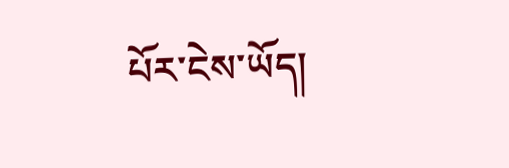པོར་ངེས་ཡོད།